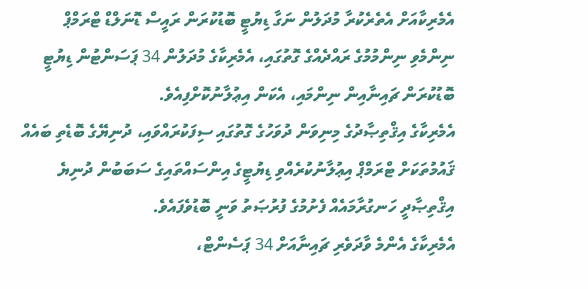އެމެރިކާއަށް އެތެރެކުރާ މުދަލުން ނަގާ ޑިޔުޓީ ބޮޑުކުރަން ރައީސް ޑޮނަލްޑް ޓްރަމްޕް ނިންމެވި ނިންމުމުގެ ރައްދެއްގެ ގޮތުގައި، އެމެރިކާގެ މުދަލުން 34 ޕަސަންޓުން ޑިޔުޓީ ބޮޑުކުރަން ޗައިނާއިން ނިންމައި، އެކަން އިޢުލާނުކޮށްފިއެވެ.
އެމެރިކާގެ އިޤްތިޞާދުގެ މިނިވަން ދުވަހުގެ ގޮތުގައި ސިފަކުރައްވައި، ދުނިޔޭގެ ބޮޑެތި ބައެއް ޤައުމުތަކަށް ޓްރަމްޕް އިޢުލާނުކުރެއްވި ޑިޔުޓީގެ އިންސައްތައިގެ ސަބަބުން ދުނިޔެ އިޤްތިޞާދީ ހަނގުރާމައެއް ފެށުމުގެ ފުރުޞަތު ވަނީ ބޮޑުވެފައެވެ.
އެމެރިކާގެ އެންމެ ވާދަވެރި ޗައިނާއަށް 34 ޕަސެންޓް،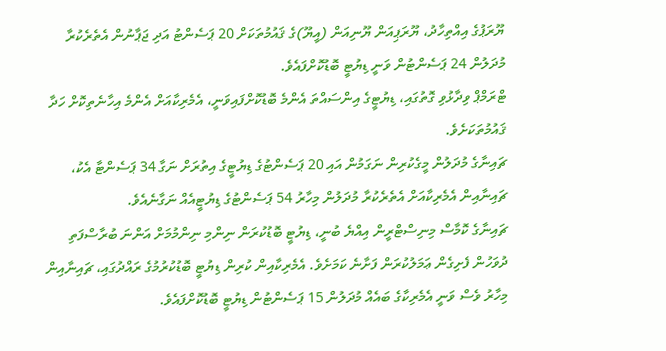ޔޫރަޕުގެ އިއްތިހާދު، ޔޫރަޕިއަން ޔޫނިއަން (އީޔޫ)ގެ ޤައުމުތަކަށް 20 ޕަސެންޓު އަދި ޖަޕާނުން އެތެރެކުރާ މުދަލުން 24 ޕަސެންޓުން ވަނީ ޑިޔުޓީ ބޮޑުކޮށްފައެވެ.
ޓްރަމްޕް ވިދާޅުވި ގޮތުގައި، ޑިޔުޓީގެ އިންސައްތަ އެންމެ ބޮޑުކޮށްފައިވަނީ، އެމެރިކާއަށް އެންމެ އިހާނެތިކޮށް ހަދާ ޤައުމުތަކަށެވެ.
ޗައިނާގެ މުދަލުން މީގެކުރިން ނަގަމުން އައި 20 ޕަސެންޓުގެ ޑިޔުޓީގެ އިތުރަށް ނަގާ 34 ޕަސެންޓާ އެކު، ޗައިނާއިން އެމެރިކާއަށް އެތެރެކުރާ މުދަލުން މިހާރު 54 ޕަސެންޓުގެ ޑިޔުޓީއެއް ނަގާނެއެވެ.
ޗައިނާގެ ކޮމާސް މިނިސްޓްރީން އިއްޔެ ބުނީ، ޑިޔުޓީ ބޮޑުކުރަން ނިންމި ނިންމުމަށް އަންނަ ބުރާސްފަތި ދުވަހުން ފެށިގެން ޢަމަލުކުރަން ފަށާނެ ކަމަށެވެ. އެމެރިކާއިން ކުރިން ޑިޔުޓީ ބޮޑުކުރުމުގެ ރައްދުގައި، ޗައިނާއިން މިހާރު ވެސް ވަނީ އެމެރިކާގެ ބައެއް މުދަލުން 15 ޕަސެންޓުން ޑިޔުޓީ ބޮޑުކޮށްފައެވެ.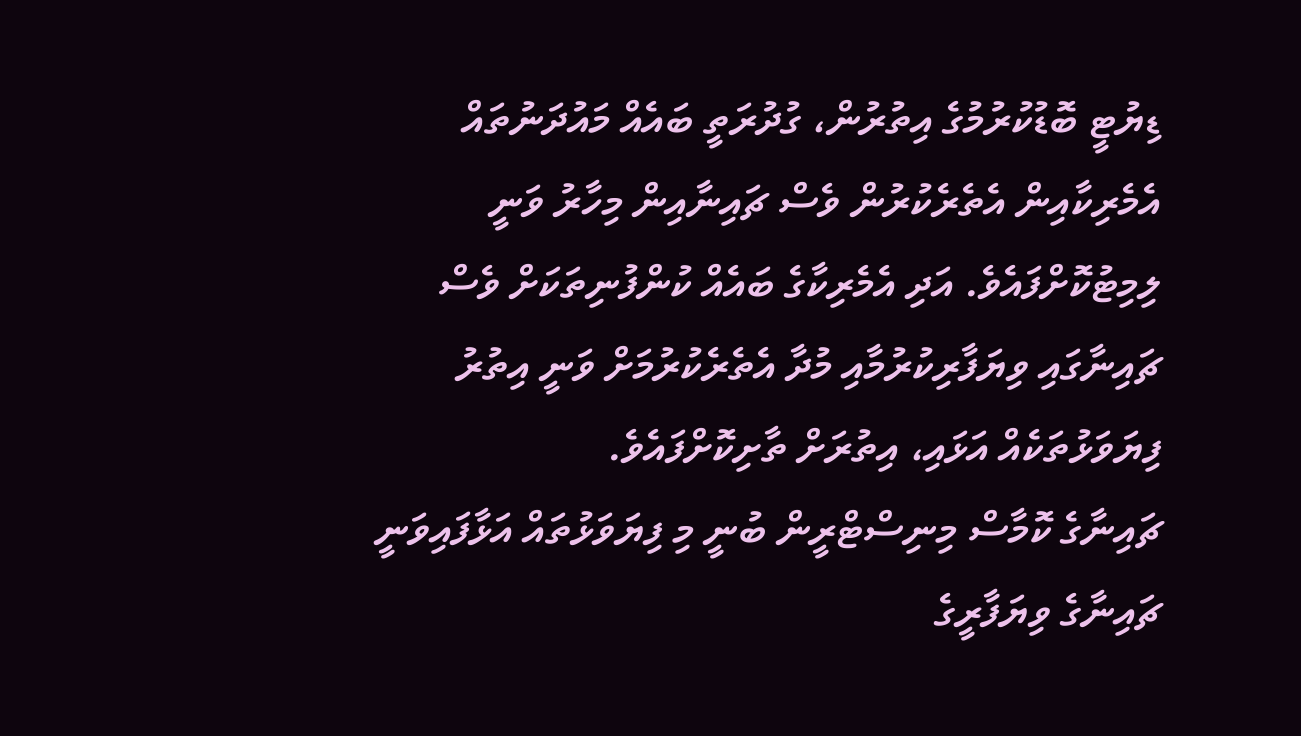ޑިޔުޓީ ބޮޑުކުރުމުގެ އިތުރުން، ގުދުރަތީ ބައެއް މައުދަނުތައް އެމެރިކާއިން އެތެރެކުރުން ވެސް ޗައިނާއިން މިހާރު ވަނީ ލިމިޓުކޮށްފައެވެ. އަދި އެމެރިކާގެ ބައެއް ކުންފުނިތަކަށް ވެސް ޗައިނާގައި ވިޔަފާރިކުރުމާއި މުދާ އެތެރެކުރުމަށް ވަނީ އިތުރު ފިޔަވަޅުތަކެއް އަޅައި، އިތުރަށް ތާށިކޮށްފައެވެ.
ޗައިނާގެ ކޮމާސް މިނިސްޓްރީން ބުނީ މި ފިޔަވަޅުތައް އަޅާފައިވަނީ ޗައިނާގެ ވިޔަފާރީގެ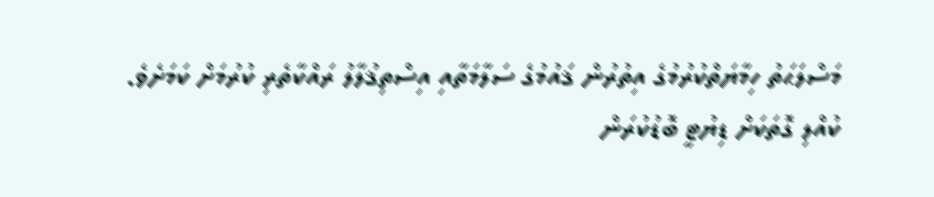މަސްލަޙަތު ހިމާޔަތްކުރުމުގެ އިތުރުން ޤައުމުގެ ސަލާމަތާއި އިސްތިޤުލާލު ރައްކާތެރި ކުރުމަށް ކަމަށެވެ.
ކުއްލި ގޮތަކަށް ޑިޔުޓީ ބޮޑުކުރަން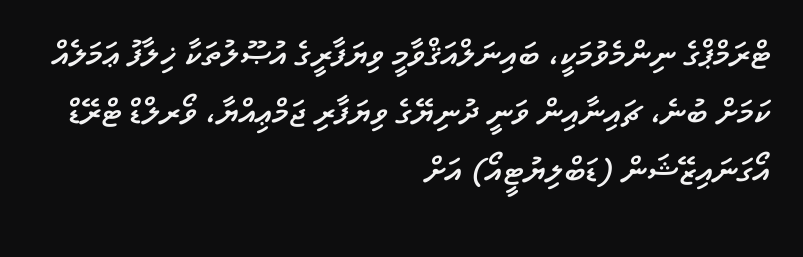ޓްރަމްޕްގެ ނިންމެވުމަކީ، ބައިނަލްއަޤްވާމީ ވިޔަފާރީގެ އުޞޫލުތަކާ ޚިލާފު ޢަމަލެއް ކަމަށް ބުނެ، ޗައިނާއިން ވަނީ ދުނިޔޭގެ ވިޔަފާރި ޖަމްޢިއްޔާ، ވޯރލްޑް ޓްރޭޑް އޯގަނައިޒޭޝަން (ޑަބްލިޔުޓީއޯ) އަށް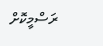ރަސްމީކޮށް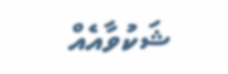ޝަކުވާއެއް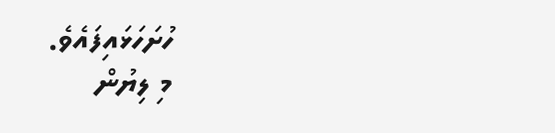ހުށަހަޅައިފައެވެ.
މި ލިޔުން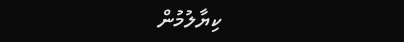ކިޔާލުމުން